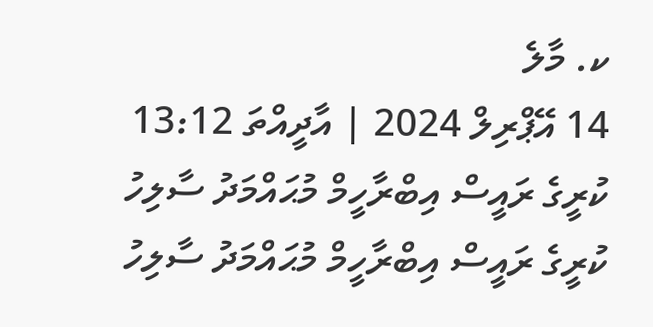ކ. މާލެ
14 އޭޕްރިލް 2024 | އާދީއްތަ 13:12
ކުރީގެ ރައީސް އިބްރާހީމް މުޙައްމަދު ސާލިހު
ކުރީގެ ރައީސް އިބްރާހީމް މުޙައްމަދު ސާލިހު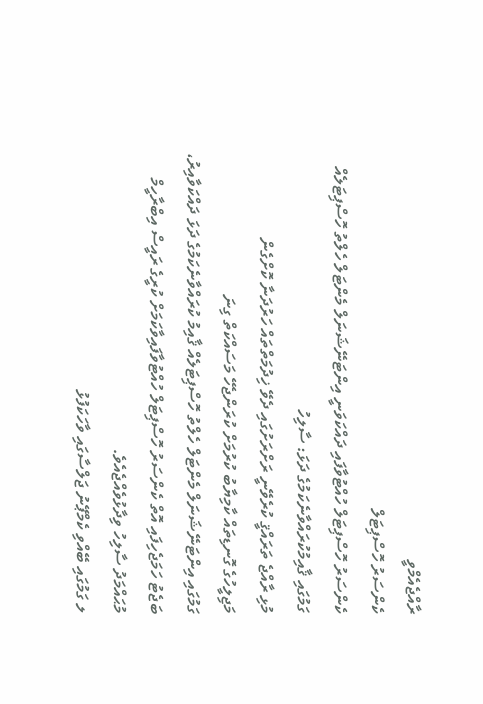ރާއްޖެއެމްވީ
ކެންސަރު ހޮސްޕިޓަލް
ކެންސަރު ހޮސްޕިޓަލް ހުއްޓުވާފައި ދައްކަވަނީ އިންޓަނޭޝަނަލް މެންޓަލް ހެލްތު ހޮސްޕިޓަލެއް ގަމުގައި ޤާއިމުކުރައްވާނެކަމުގެ ދަޅަ: ސާލިހު
މުޅި ރާއްޖެ ތަރައްޤީ ކުރެވޭނީ ރަށްރަށުގައި ދެވޭ ޚިދުމަތްތައް ހަރުދަނާ ކޮށްގެން
މަޖިލީހުގެ ގޮނޑިތައް ކާމިޔާބު ކުރުމަށް ކުރަންޖެހޭ މަސައްކަތް ގިނަ
ގަމުގައި އިންޓަނޭޝަނަލް މެންޓަލް ހެލްތު ހޮސްޕިޓަލެއް ޤާއިމު ކުރައްވާނެކަމުގެ ދަޅަ ދައްކަވާއިރު، ބަޖެޓު ހަމަޖެހިފައި އޮތް ކެންސަރު ހޮސްޕިޓަލް ހުއްޓުވާފައިވާކަމަށް ކުރީގެ ރައީސް އިބްރާހީމް މުޙައްމަދު ސާލިހު ވިދާޅުވެއްޖެއެވެ.
ލ ގަމުގައި ބޭއްވި ކެމްޕޭނު ޖަލްސާގައި ވާހަކަފުޅު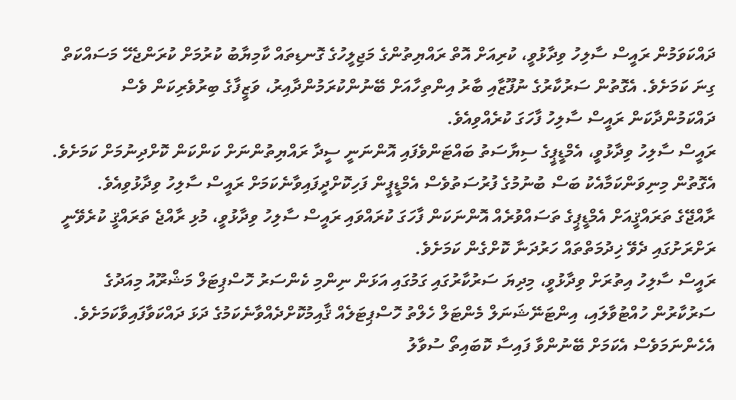ދައްކަވަމުން ރައީސް ސާލިހު ވިދާޅުވީ، ކުރިއަށް އޮތް ރައްޔިތުންގެ މަޖިލީހުގެ ގޮނޑިތައް ކާމިޔާބު ކުރުމަށް ކުރަންޖެހޭ މަސައްކަތް ގިނަ ކަމަށެވެ. އެގޮތުން ސަރުކާރުގެ ނުފޫޒާއި ބާރު އިންތިހާއަށް ބޭނުންކުރަމުންދާއިރު، ވަޒީފާގެ ބިރުވެރިކަން ވެސް ދައްކަމުންދާކަން ރައީސް ސާލިހު ފާހަގަ ކުރެއްވިއެވެ.
ރައީސް ސާލިހު ވިދާޅުވީ، އެމްޑީޕީގެ ސިޔާސަތު ބައްޓަންވެފައި އޮންނަނީ ސީދާ ރައްޔިތުންނަށް ކަންކަން ކޮށްދިނުމަށް ކަމަށެވެ. އެގޮތުން މިނިވަންކަމާއެކު ބަސް ބުނުމުގެ ފުރުސަތުވެސް އެމްޑީޕީން ފަހިކޮށްދީފައިވާނެކަމަށް ރައީސް ސާލިހު ވިދާޅުވިއެވެ.
ރާއްޖޭގެ ތަރައްޤީއަށް އެމްޑީޕީގެ ތަސައްވުރެއް އޮންނަކަން ފާހަގަ ކުރައްވައި ރައީސް ސާލިހު ވިދާޅުވީ، މުޅި ރާއްޖެ ތަރައްޤީ ކުރެވޭނީ ރަށްރަށުގައި ދެވޭ ޚިދުމަތްތައް ހަރުދަނާ ކޮށްގެން ކަމަށެވެ.
ރައީސް ސާލިހު އިތުރަށް ވިދާޅުވީ، މިދިޔަ ސަރުކާރުގައި ގަމުގައި އަޅަން ނިންމި ކެންސަރު ހޮސްޕިޓަލް މަޝްރޫއު މިއަދުގެ ސަރުކާރުން ހުއްޓުވާލައި، އިންޓަނޭޝަނަލް މެންޓަލް ހެލްތު ހޮސްޕިޓަލެއް ޤާއިމުކޮށްދެއްވާނެކަމުގެ ދަޅަ ދައްކަވާފައިވާކަމަށެވެ.
އެހެންނަމަވެސް އެކަމަށް ބޭނުންވާ ފައިސާ ކޮބައިތޯ ސުވާލު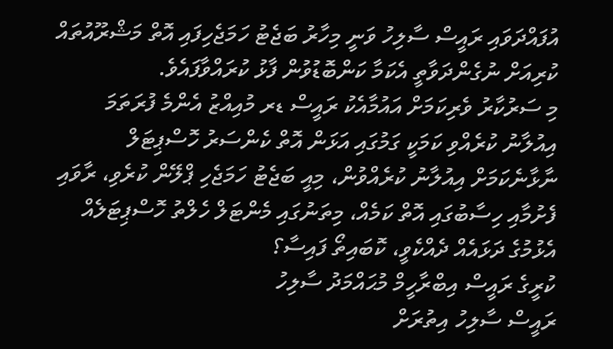އުފައްދަވައި ރައީސް ސާލިހު ވަނީ މިހާރު ބަޖެޓު ހަމަޖެހިފައި އޮތް މަޝްރޫއުތައް ކުރިއަށް ނުގެންދަވާތީ އެކަމާ ކަންބޮޑުވުން ފާޅު ކުރައްވާފައެވެ.
މި ސަރުކާރު ވެރިކަމަށް އައުމާއެކު ރައީސް ޑރ މުއިއްޒު އެންމެ ފުރަތަމަ އިއުލާނު ކުރެއްވި ކަމަކީ ގަމުގައި އަޅަން އޮތް ކެންސަރު ހޮސްޕިޓަލް ނާޅާނެކަމަށް އިއުލާނު ކުރެއްވުން، މިއީ ބަޖެޓު ހަމަޖެހި ޕްލޭން ކުރެވި، ރާވައި ފެށުމާއި ހިސާބުގައި އޮތް ކަމެއް، މިތަނުގައި މެންޓަލް ހެލްތު ހޮސްޕިޓަލެއް އެޅުމުގެ ދަޅައެއް ދެއްކެވީ، ކޮބައިތޯ ފައިސާ؟
ކުރީގެ ރައީސް އިބްރާހީމް މުޙައްމަދު ސާލިހު
ރައީސް ސާލިހު އިތުރަށް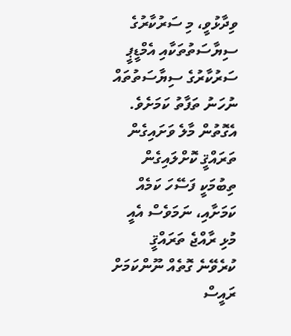ވިދާޅުވީ، މި ސަރުކާރުގެ ސިޔާސަތުތަކާއި އެމްޑީޕީ ސަރުކާރުގެ ސިޔާސަތުތައް ނުހަނު ތަފާތު ކަމަށެވެ. އެގޮތުން މާލެ ވަށައިގެން ތަރައްޤީ ކޮށްލައިގެން ތިބުމަކީ ފަސޭހަ ކަމެއް ކަމަށާއި، ނަމަވެސް އެއީ މުޅި ރާއްޖެ ތަރައްޤީ ކުރެވޭނެ ގޮތެއް ނޫންކަމަށް ރައީސް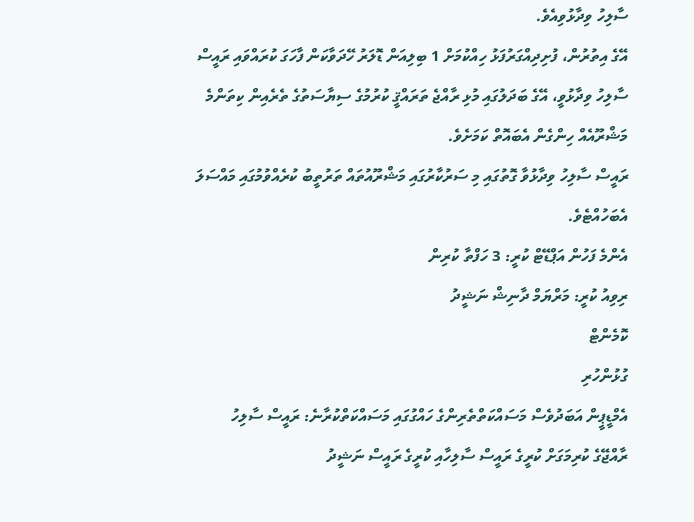ސާލިހު ވިދާޅުވިއެވެ.
އޭގެ އިތުރުން، ފުށިދިއްގަރުފަޅު ހިއްކުމަށް 1 ބިލިއަން ޑޮލަރު ހޭދަވާކަން ފާހަގަ ކުރައްވައި ރައީސް ސާލިހު ވިދާޅުވީ، އޭގެ ބަދަލުގައި މުޅި ރާއްޖެ ތަރައްޤީ ކުރުމުގެ ސިޔާސަތުގެ ތެރެއިން ކިތަންމެ މަޝްރޫއެއް ހިންގެން އެބައޮތް ކަމަށެވެ.
ރައީސް ސާލިހު ވިދާޅުވާ ގޮތުގައި މި ސަރުކާރުގައި މަޝްރޫއުތައް ތަރުތީބު ކުރެއްވުމުގައި މައްސަލަ އެބަހުއްޓެވެ.
އެންމެ ފަހުން އަޕްޑޭޓް ކުރީ: 3 ހަފްތާ ކުރިން
ރިވިއު ކުރީ: މަރްޔަމް ދާނިޝް ނަޝީދު
ކޮމެންޓް
ގުޅުންހުރި
އެމްޑީޕީން އަބަދުވެސް މަސައްކަތްތެރިންގެ ހައްގުގައި މަސައްކަތްކުރާނެ: ރައީސް ސާލިހު
ރާއްޖޭގެ ކުރިމަގަށް ކުރީގެ ރައީސް ސާލިހާއި ކުރީގެ ރައީސް ނަޝީދު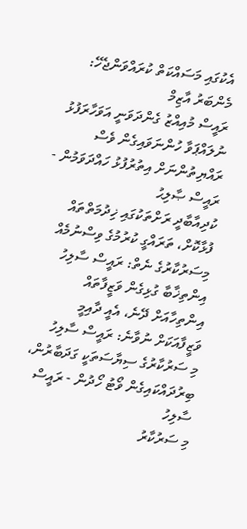އެކުގައި މަސައްކަތް ކުރައްވަންޖެހޭ: މެންބަރު އާޒިމް
ރައީސް މުއިއްޒު ގެންދަވަނީ އަވަހާރަފުޅު ނުލައްޕަވާ ހުންނަވައިގެން ވެސް ރައްޔިތުންނަށް އިތުރުފުޅު ހައްދަވަމުން - ރައީސް ޞާލިޙު
ކުދިއާބާދީ ރަށްތަކުގައި ޚިދުމަތްތައް ފުޅާކޮށް، ތަރައްގީ ކުރުމުގެ ވިސްނުމެއް މިސަރުކާރުގެ ނެތް: ރައީސް ސާލިހު
އިންތިޚާބާ ގުޅިގެން ވަޒީފާތައް އިންތިހާއަށް ދޭނެ، އެއީ ދާއިމީ ވަޒީފާއަކަށް ނުވާނެ: ރައީސް ސާލިހު
މި ސަރުކާރުގެ ސިޔާސަތަކީ ގަދަބާރުން، ބިރުދައްކައިގެން ވޯޓު ހޯދުން - ރައީސް ސާލިހު
މި ސަރުކާރު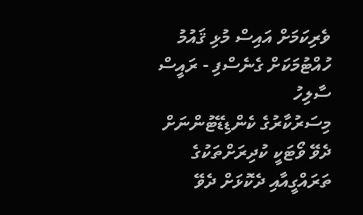ވެރިކަމަށް އައިސް މުޅި ޤައުމު ހުއްޓުމަކަށް ގެނެސްފި - ރައީސް ސާލިހު
މިސަރުކާރުގެ ކެންޑިޑޭޓުންނަށް ދެވޭ ވޯޓަކީ ކުދިރަށްތަކުގެ ތަރައްގީއާއި ދެކޮޅަށް ދެވޭ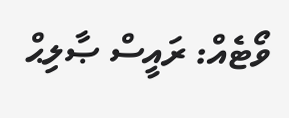ވޯޓެއް: ރައީސް ޞާލިޙް